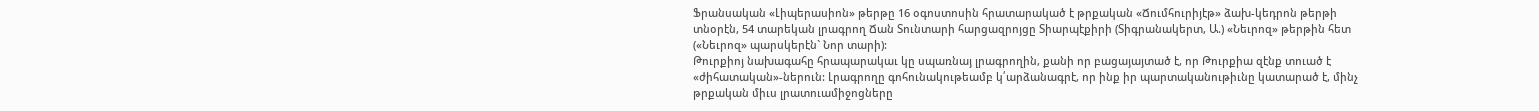Ֆրանսական «Լիպերասիոն» թերթը 16 օգոստոսին հրատարակած է թրքական «Ճումհուրիյէթ» ձախ-կեդրոն թերթի տնօրէն, 54 տարեկան լրագրող Ճան Տունտարի հարցազրոյցը Տիարպէքիրի (Տիգրանակերտ, Ա.) «Նեւրոզ» թերթին հետ («Նեւրոզ» պարսկերէն` Նոր տարի):
Թուրքիոյ նախագահը հրապարակաւ կը սպառնայ լրագրողին, քանի որ բացայայտած է, որ Թուրքիա զէնք տուած է «ժիհատական»-ներուն: Լրագրողը գոհունակութեամբ կ՛արձանագրէ, որ ինք իր պարտականութիւնը կատարած է, մինչ թրքական միւս լրատուամիջոցները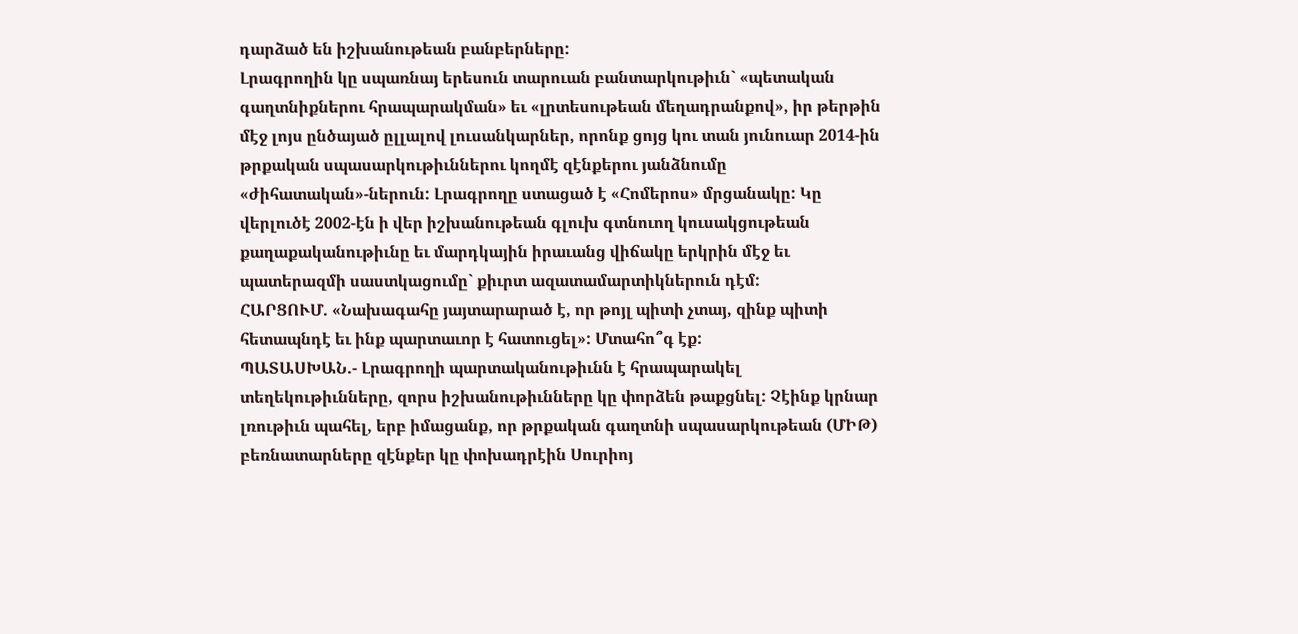դարձած են իշխանութեան բանբերները:
Լրագրողին կը սպառնայ երեսուն տարուան բանտարկութիւն` «պետական գաղտնիքներու հրապարակման» եւ «լրտեսութեան մեղադրանքով», իր թերթին մէջ լոյս ընծայած ըլլալով լուսանկարներ, որոնք ցոյց կու տան յունուար 2014-ին թրքական սպասարկութիւններու կողմէ զէնքերու յանձնումը «ժիհատական»-ներուն: Լրագրողը ստացած է «Հոմերոս» մրցանակը: Կը վերլուծէ 2002-էն ի վեր իշխանութեան գլուխ գտնուող կուսակցութեան քաղաքականութիւնը եւ մարդկային իրաւանց վիճակը երկրին մէջ եւ պատերազմի սաստկացումը` քիւրտ ազատամարտիկներուն դէմ:
ՀԱՐՑՈՒՄ. «Նախագահը յայտարարած է, որ թոյլ պիտի չտայ, զինք պիտի հետապնդէ եւ ինք պարտաւոր է հատուցել»: Մտահո՞գ էք:
ՊԱՏԱՍԽԱՆ.- Լրագրողի պարտականութիւնն է հրապարակել տեղեկութիւնները, զորս իշխանութիւնները կը փորձեն թաքցնել: Չէինք կրնար լռութիւն պահել, երբ իմացանք, որ թրքական գաղտնի սպասարկութեան (ՄԻԹ) բեռնատարները զէնքեր կը փոխադրէին Սուրիոյ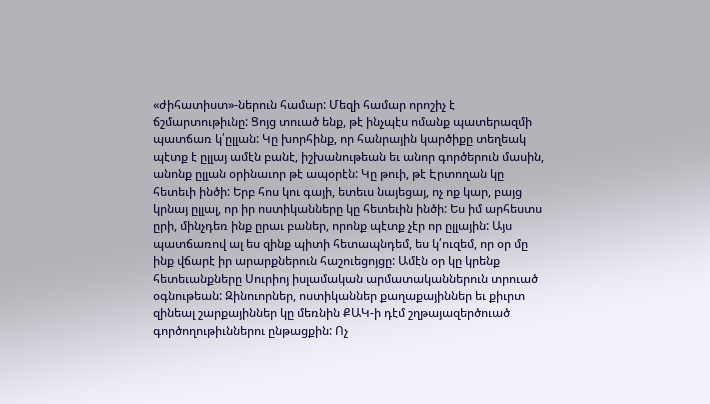«ժիհատիստ»-ներուն համար: Մեզի համար որոշիչ է ճշմարտութիւնը: Ցոյց տուած ենք, թէ ինչպէս ոմանք պատերազմի պատճառ կ՛ըլլան: Կը խորհինք, որ հանրային կարծիքը տեղեակ պէտք է ըլլայ ամէն բանէ, իշխանութեան եւ անոր գործերուն մասին, անոնք ըլլան օրինաւոր թէ ապօրէն: Կը թուի, թէ Էրտողան կը հետեւի ինծի: Երբ հոս կու գայի, ետեւս նայեցայ, ոչ ոք կար, բայց կրնայ ըլլալ, որ իր ոստիկանները կը հետեւին ինծի: Ես իմ արհեստս ըրի, մինչդեռ ինք ըրաւ բաներ, որոնք պէտք չէր որ ըլլային: Այս պատճառով ալ ես զինք պիտի հետապնդեմ, ես կ՛ուզեմ, որ օր մը ինք վճարէ իր արարքներուն հաշուեցոյցը: Ամէն օր կը կրենք հետեւանքները Սուրիոյ իսլամական արմատականներուն տրուած օգնութեան: Զինուորներ, ոստիկաններ քաղաքայիններ եւ քիւրտ զինեալ շարքայիններ կը մեռնին ՔԱԿ-ի դէմ շղթայազերծուած գործողութիւններու ընթացքին: Ոչ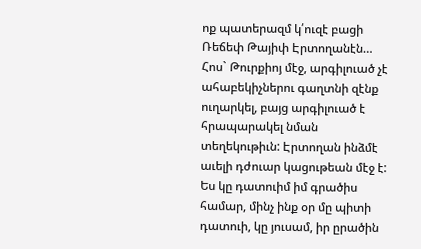ոք պատերազմ կ՛ուզէ բացի Ռեճեփ Թայիփ Էրտողանէն… Հոս` Թուրքիոյ մէջ, արգիլուած չէ ահաբեկիչներու գաղտնի զէնք ուղարկել, բայց արգիլուած է հրապարակել նման տեղեկութիւն: Էրտողան ինձմէ աւելի դժուար կացութեան մէջ է: Ես կը դատուիմ իմ գրածիս համար, մինչ ինք օր մը պիտի դատուի, կը յուսամ, իր ըրածին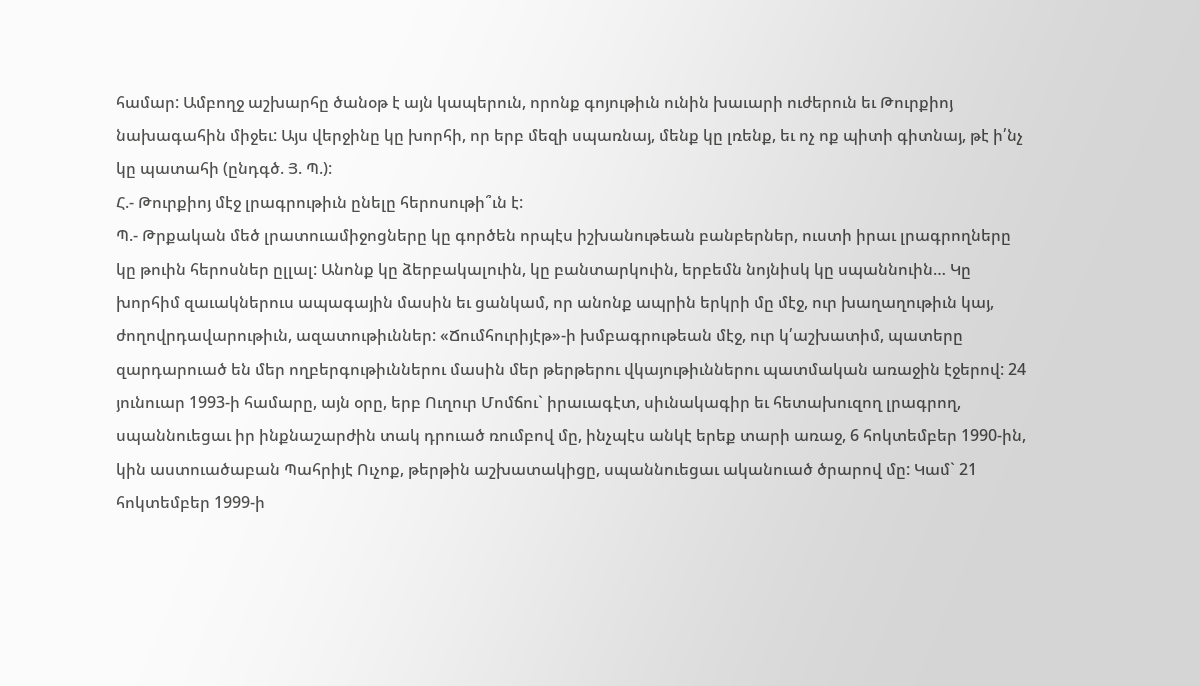համար: Ամբողջ աշխարհը ծանօթ է այն կապերուն, որոնք գոյութիւն ունին խաւարի ուժերուն եւ Թուրքիոյ նախագահին միջեւ: Այս վերջինը կը խորհի, որ երբ մեզի սպառնայ, մենք կը լռենք, եւ ոչ ոք պիտի գիտնայ, թէ ի՛նչ կը պատահի (ընդգծ. Յ. Պ.):
Հ.- Թուրքիոյ մէջ լրագրութիւն ընելը հերոսութի՞ւն է:
Պ.- Թրքական մեծ լրատուամիջոցները կը գործեն որպէս իշխանութեան բանբերներ, ուստի իրաւ լրագրողները կը թուին հերոսներ ըլլալ: Անոնք կը ձերբակալուին, կը բանտարկուին, երբեմն նոյնիսկ կը սպաննուին… Կը խորհիմ զաւակներուս ապագային մասին եւ ցանկամ, որ անոնք ապրին երկրի մը մէջ, ուր խաղաղութիւն կայ, ժողովրդավարութիւն, ազատութիւններ: «Ճումհուրիյէթ»-ի խմբագրութեան մէջ, ուր կ՛աշխատիմ, պատերը զարդարուած են մեր ողբերգութիւններու մասին մեր թերթերու վկայութիւններու պատմական առաջին էջերով: 24 յունուար 1993-ի համարը, այն օրը, երբ Ուղուր Մոմճու` իրաւագէտ, սիւնակագիր եւ հետախուզող լրագրող, սպաննուեցաւ իր ինքնաշարժին տակ դրուած ռումբով մը, ինչպէս անկէ երեք տարի առաջ, 6 հոկտեմբեր 1990-ին, կին աստուածաբան Պահրիյէ Ուչոք, թերթին աշխատակիցը, սպաննուեցաւ ականուած ծրարով մը: Կամ` 21 հոկտեմբեր 1999-ի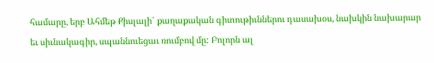համարը, երբ Ահմեթ Քիսլալի` քաղաքական գիտութիւններու դասախօս, նախկին նախարար եւ սիւնակագիր, սպաննուեցաւ ռումբով մը: Բոլորն ալ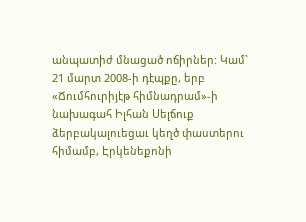անպատիժ մնացած ոճիրներ: Կամ` 21 մարտ 2008-ի դէպքը, երբ «Ճումհուրիյէթ հիմնադրամ»-ի նախագահ Իլհան Սելճուք ձերբակալուեցաւ կեղծ փաստերու հիմամբ, Էրկենեքոնի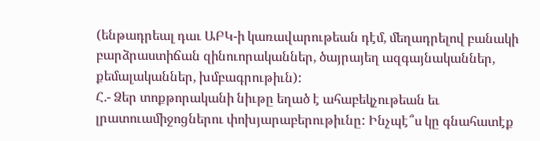(ենթադրեալ դաւ ԱԲԿ-ի կառավարութեան դէմ, մեղադրելով բանակի բարձրաստիճան զինուորականներ, ծայրայեղ ազգայնականներ, քեմալականներ, խմբագրութիւն):
Հ.- Ձեր տոքթորականի նիւթը եղած է ահաբեկչութեան եւ լրատուամիջոցներու փոխյարաբերութիւնը: Ինչպէ՞ս կը գնահատէք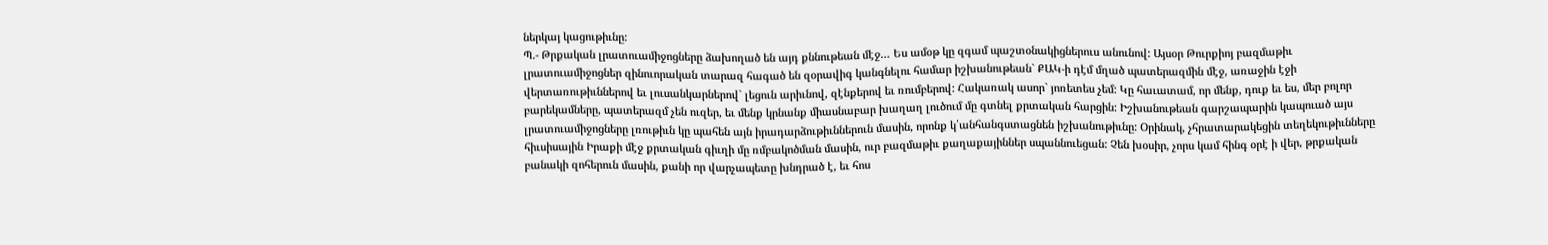ներկայ կացութիւնը:
Պ.- Թրքական լրատուամիջոցները ձախողած են այդ քննութեան մէջ… Ես ամօթ կը զգամ պաշտօնակիցներուս անունով: Այսօր Թուրքիոյ բազմաթիւ լրատուամիջոցներ զինուորական տարազ հագած են զօրավիգ կանգնելու համար իշխանութեան` ՔԱԿ-ի դէմ մղած պատերազմին մէջ, առաջին էջի վերտառութիւններով եւ լուսանկարներով` լեցուն արիւնով, զէնքերով եւ ռումբերով: Հակառակ ասոր` յոռետես չեմ: Կը հաւատամ, որ մենք, դուք եւ ես, մեր բոլոր բարեկամները, պատերազմ չեն ուզեր, եւ մենք կրնանք միասնաբար խաղաղ լուծում մը գտնել քրտական հարցին: Իշխանութեան գարշապարին կապուած այս լրատուամիջոցները լռութիւն կը պահեն այն իրադարձութիւններուն մասին, որոնք կ՛անհանգստացնեն իշխանութիւնը: Օրինակ, չհրատարակեցին տեղեկութիւնները հիւսիսային Իրաքի մէջ քրտական գիւղի մը ռմբակոծման մասին, ուր բազմաթիւ քաղաքայիններ սպաննուեցան: Չեն խօսիր, չորս կամ հինգ օրէ ի վեր, թրքական բանակի զոհերուն մասին, քանի որ վարչապետը խնդրած է, եւ հոս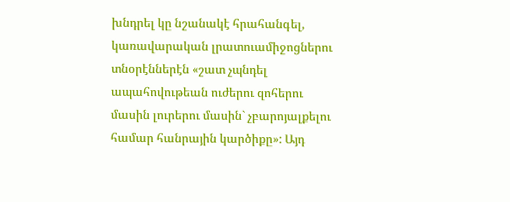խնդրել կը նշանակէ հրահանգել, կառավարական լրատուամիջոցներու տնօրէններէն «շատ չպնդել ապահովութեան ուժերու զոհերու մասին լուրերու մասին` չբարոյալքելու համար հանրային կարծիքը»: Այդ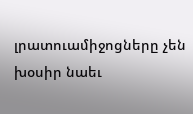լրատուամիջոցները չեն խօսիր նաեւ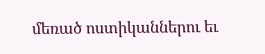մեռած ոստիկաններու եւ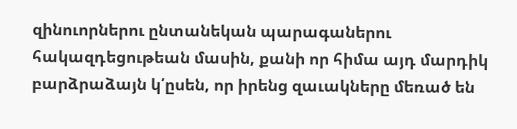զինուորներու ընտանեկան պարագաներու հակազդեցութեան մասին, քանի որ հիմա այդ մարդիկ բարձրաձայն կ՛ըսեն, որ իրենց զաւակները մեռած են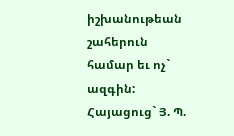իշխանութեան շահերուն համար եւ ոչ` ազգին:
Հայացուց` Յ. Պ.